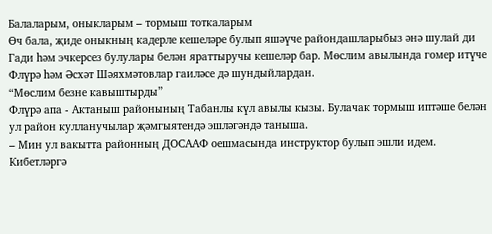Балаларым, оныкларым – тормыш тоткаларым
Өч бала, җиде оныкның кадерле кешеләре булып яшәүче райондашларыбыз әнә шулай ди
Гади һәм эчкерсез булулары белән яраттыручы кешеләр бар. Мөслим авылында гомер итүче Флүрә һәм Әсхәт Шәяхмәтовлар гаиләсе дә шундыйлардан.
“Мөслим безне кавыштырды”
Флүрә апа - Актаныш районының Табанлы күл авылы кызы. Булачак тормыш иптәше белән ул район кулланучылар җәмгыятендә эшләгәндә таныша.
– Мин ул вакытта районның ДОСААФ оешмасында инструктор булып эшли идем. Кибетләргә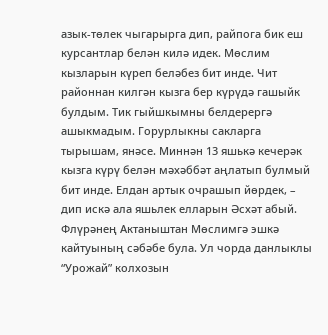азык-төлек чыгарырга дип, райпога бик еш курсантлар белән килә идек. Мөслим кызларын күреп беләбез бит инде. Чит районнан килгән кызга бер күрүдә гашыйк булдым. Тик гыйшкымны белдерергә ашыкмадым. Горурлыкны сакларга тырышам, янәсе. Миннән 13 яшькә кечерәк кызга күрү белән мәхәббәт аңлатып булмый бит инде. Елдан артык очрашып йөрдек, – дип искә ала яшьлек елларын Әсхәт абый.
Флүрәнең Актаныштан Мөслимгә эшкә кайтуының сәбәбе була. Ул чорда данлыклы “Урожай” колхозын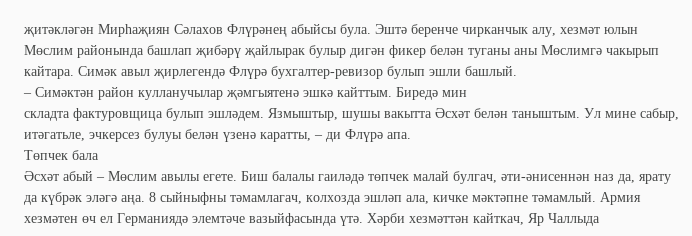җитәкләгән Мирһаҗиян Сәлахов Флүрәнең абыйсы була. Эштә беренче чирканчык алу, хезмәт юлын Мөслим районында башлап җибәрү җайлырак булыр дигән фикер белән туганы аны Мөслимгә чакырып кайтара. Симәк авыл җирлегендә Флүрә бухгалтер-ревизор булып эшли башлый.
– Симәктән район кулланучылар җәмгыятенә эшкә кайттым. Биредә мин
складта фактуровщица булып эшләдем. Язмыштыр, шушы вакытта Әсхәт белән таныштым. Ул мине сабыр, итәгатьле, эчкерсез булуы белән үзенә каратты, – ди Флүрә апа.
Төпчек бала
Әсхәт абый – Мөслим авылы егете. Биш балалы гаиләдә төпчек малай булгач, әти-әнисеннән наз да, ярату да күбрәк эләгә аңа. 8 сыйныфны тәмамлагач, колхозда эшләп ала, кичке мәктәпне тәмамлый. Армия хезмәтен өч ел Германиядә элемтәче вазыйфасында үтә. Хәрби хезмәттән кайткач, Яр Чаллыда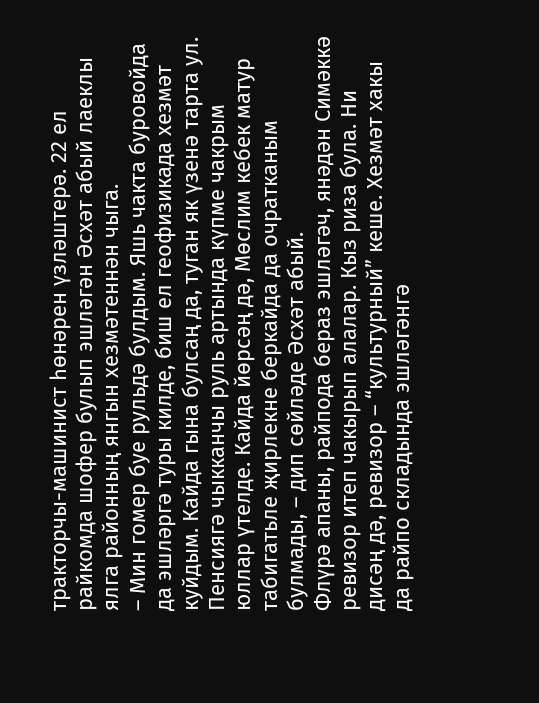тракторчы-машинист һөнәрен үзләштерә. 22 ел райкомда шофер булып эшләгән Әсхәт абый лаеклы ялга районның янгын хезмәтеннән чыга.
– Мин гомер буе рульдә булдым. Яшь чакта буровойда да эшләргә туры килде, биш ел геофизикада хезмәт куйдым. Кайда гына булсаң да, туган як үзенә тарта ул. Пенсиягә чыкканчы руль артында күпме чакрым юллар үтелде. Кайда йөрсәң дә, Мөслим кебек матур табигатьле җирлекне беркайда да очратканым булмады, – дип сөйләде Әсхәт абый.
Флүрә апаны, райпода бераз эшләгәч, янәдән Симәккә ревизор итеп чакырып алалар. Кыз риза була. Ни дисәң дә, ревизор – “культурный” кеше. Хезмәт хакы да райпо складында эшләгәнгә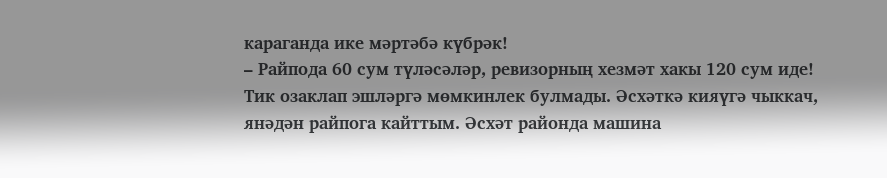караганда ике мәртәбә күбрәк!
– Райпода 60 сум түләсәләр, ревизорның хезмәт хакы 120 сум иде! Тик озаклап эшләргә мөмкинлек булмады. Әсхәткә кияүгә чыккач, янәдән райпога кайттым. Әсхәт районда машина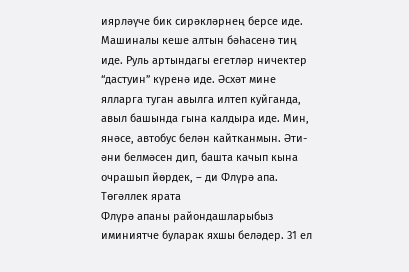иярләүче бик сирәкләрнең берсе иде. Машиналы кеше алтын бәһасенә тиң иде. Руль артындагы егетләр ничектер “дастуин” күренә иде. Әсхәт мине ялларга туган авылга илтеп куйганда, авыл башында гына калдыра иде. Мин, янәсе, автобус белән кайтканмын. Әти-әни белмәсен дип, башта качып кына очрашып йөрдек, – ди Флүрә апа.
Төгәллек ярата
Флүрә апаны райондашларыбыз иминиятче буларак яхшы беләдер. 31 ел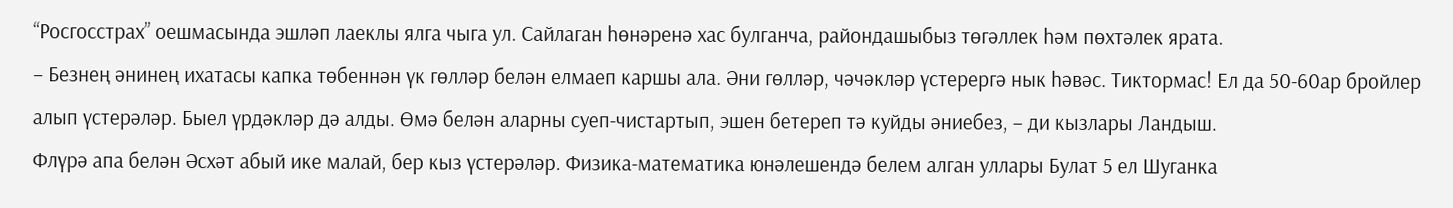“Росгосстрах” оешмасында эшләп лаеклы ялга чыга ул. Сайлаган һөнәренә хас булганча, райондашыбыз төгәллек һәм пөхтәлек ярата.
– Безнең әнинең ихатасы капка төбеннән үк гөлләр белән елмаеп каршы ала. Әни гөлләр, чәчәкләр үстерергә нык һәвәс. Тиктормас! Ел да 50-60ар бройлер алып үстерәләр. Быел үрдәкләр дә алды. Өмә белән аларны суеп-чистартып, эшен бетереп тә куйды әниебез, – ди кызлары Ландыш.
Флүрә апа белән Әсхәт абый ике малай, бер кыз үстерәләр. Физика-математика юнәлешендә белем алган уллары Булат 5 ел Шуганка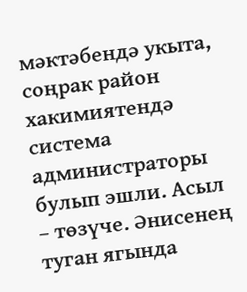мәктәбендә укыта, соңрак район хакимиятендә система администраторы булып эшли. Асыл – төзүче. Әнисенең туган ягында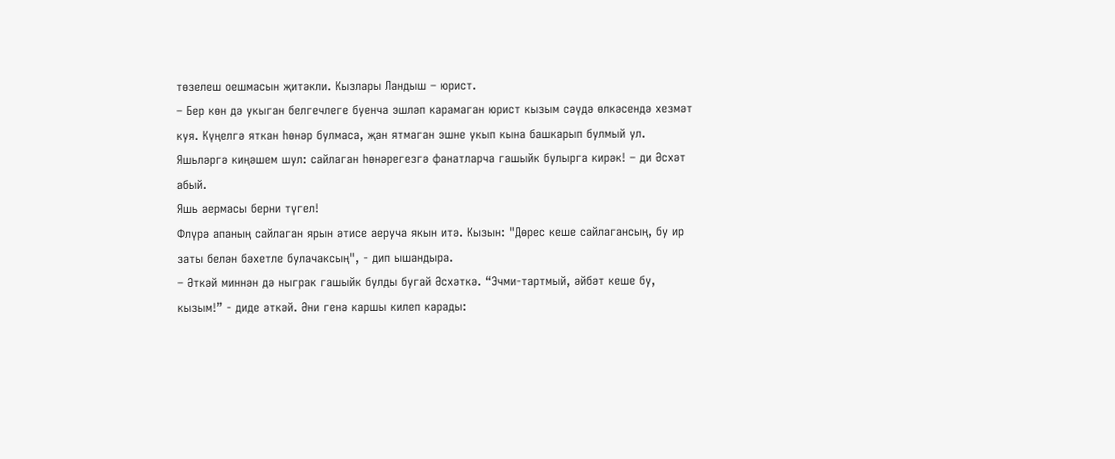төзелеш оешмасын җитәкли. Кызлары Ландыш – юрист.
– Бер көн дә укыган белгечлеге буенча эшләп карамаган юрист кызым сәүдә өлкәсендә хезмәт куя. Күңелгә яткан һөнәр булмаса, җан ятмаган эшне укып кына башкарып булмый ул. Яшьләргә киңәшем шул: сайлаган һөнәрегезгә фанатларча гашыйк булырга кирәк! – ди Әсхәт абый.
Яшь аермасы берни түгел!
Флүрә апаның сайлаган ярын әтисе аеруча якын итә. Кызын: "Дөрес кеше сайлагансың, бу ир заты белән бәхетле булачаксың", - дип ышандыра.
– Әткәй миннән дә ныграк гашыйк булды бугай Әсхәткә. “Эчми-тартмый, әйбәт кеше бу, кызым!” - диде әткәй. Әни генә каршы килеп карады: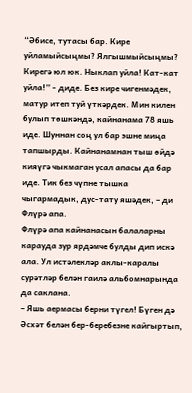“Әбисе, тутасы бар. Кире уйламыйсыңмы? Ялгышмыйсыңмы? Кирегә юл юк. Ныклап уйла! Кат-кат уйла!” - диде. Без кире чигенмәдек, матур итеп туй үткәрдек. Мин килен булып төшкәндә, кайнанама 78 яшь иде. Шуннан соң ул бар эшне миңа тапшырды. Кайнанамнан тыш өйдә кияүгә чыкмаган усал апасы да бар иде. Тик без чүпне тышка чыгармадык, дус-тату яшәдек, – ди Флүрә апа.
Флүрә апа кайнанасын балаларны карауда зур ярдәмче булды дип искә ала. Ул истәлекләр аклы-каралы сурәтләр белән гаилә альбомнарында да саклана.
– Яшь аермасы берни түгел! Бүген дә Әсхәт белән бер-беребезне кайгыртып,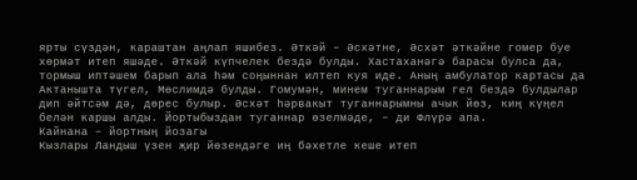ярты сүздән, караштан аңлап яшибез. Әткәй – Әсхәтне, Әсхәт әткәйне гомер буе хөрмәт итеп яшәде. Әткәй күпчелек бездә булды. Хастаханәгә барасы булса да, тормыш иптәшем барып ала һәм соңыннан илтеп куя иде. Аның амбулатор картасы да Актанышта түгел, Мөслимдә булды. Гомумән, минем туганнарым гел бездә булдылар дип әйтсәм дә, дөрес булыр. Әсхәт һәрвакыт туганнарымны ачык йөз, киң күңел белән каршы алды. Йортыбыздан туганнар өзелмәде, – ди Флүрә апа.
Кайнана – йортның йозагы
Кызлары Ландыш үзен җир йөзендәге иң бәхетле кеше итеп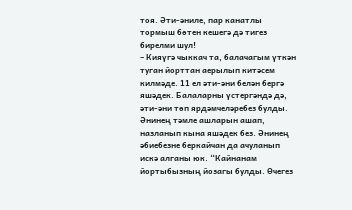тоя. Әти-әниле, пар канатлы тормыш бөтен кешегә дә тигез бирелми шул!
– Кияүгә чыккач та, балачагым үткән туган йорттан аерылып китәсем килмәде. 11 ел әти-әни белән бергә яшәдек. Балаларны үстергәндә дә, әти-әни төп ярдәмчеләребез булды. Әнинең тәмле ашларын ашап, назланып кына яшәдек без. Әнинең әбиебезне беркайчан да ачуланып искә алганы юк. “Кайнанам йортыбызның йозагы булды. Өчегез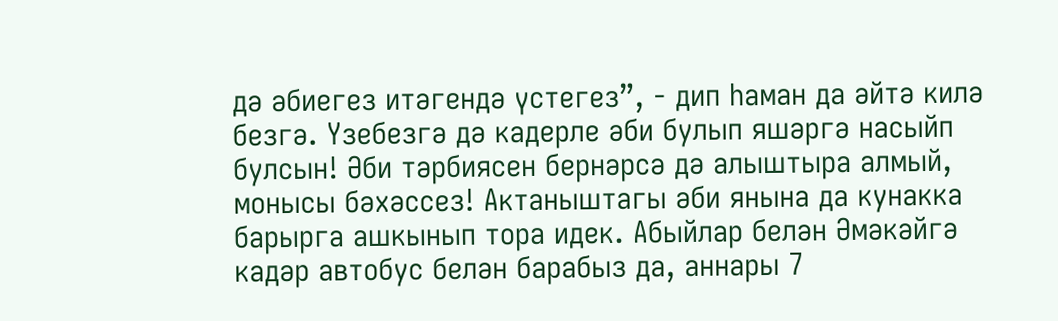дә әбиегез итәгендә үстегез”, - дип һаман да әйтә килә безгә. Үзебезгә дә кадерле әби булып яшәргә насыйп булсын! Әби тәрбиясен бернәрсә дә алыштыра алмый, монысы бәхәссез! Актаныштагы әби янына да кунакка барырга ашкынып тора идек. Абыйлар белән Әмәкәйгә кадәр автобус белән барабыз да, аннары 7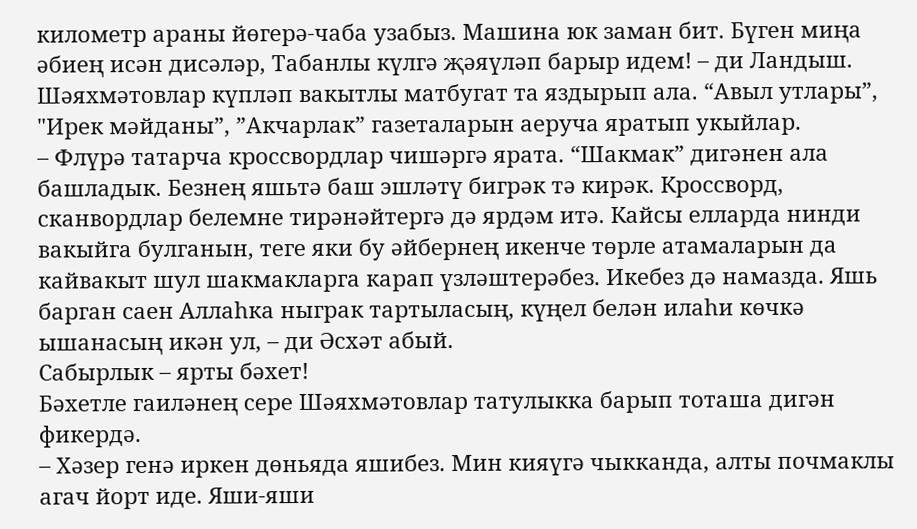километр араны йөгерә-чаба узабыз. Машина юк заман бит. Бүген миңа әбиең исән дисәләр, Табанлы күлгә җәяүләп барыр идем! – ди Ландыш.
Шәяхмәтовлар күпләп вакытлы матбугат та яздырып ала. “Авыл утлары”, "Ирек мәйданы”, ”Акчарлак” газеталарын аеруча яратып укыйлар.
– Флүрә татарча кроссвордлар чишәргә ярата. “Шакмак” дигәнен ала башладык. Безнең яшьтә баш эшләтү бигрәк тә кирәк. Кроссворд, сканвордлар белемне тирәнәйтергә дә ярдәм итә. Кайсы елларда нинди вакыйга булганын, теге яки бу әйбернең икенче төрле атамаларын да кайвакыт шул шакмакларга карап үзләштерәбез. Икебез дә намазда. Яшь барган саен Аллаһка ныграк тартыласың, күңел белән илаһи көчкә ышанасың икән ул, – ди Әсхәт абый.
Сабырлык – ярты бәхет!
Бәхетле гаиләнең сере Шәяхмәтовлар татулыкка барып тоташа дигән фикердә.
– Хәзер генә иркен дөньяда яшибез. Мин кияүгә чыкканда, алты почмаклы агач йорт иде. Яши-яши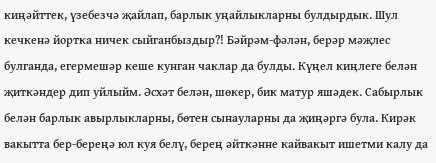киңәйттек, үзебезчә җайлап, барлык уңайлыкларны булдырдык. Шул кечкенә йортка ничек сыйганбыздыр?! Бәйрәм-фәлән, берәр мәҗлес булганда, егермешәр кеше кунган чаклар да булды. Күңел киңлеге белән җиткәндер дип уйлыйм. Әсхәт белән, шөкер, бик матур яшәдек. Сабырлык белән барлык авырлыкларны, бөтен сынауларны да җиңәргә була. Кирәк вакытта бер-береңә юл куя белү, берең әйткәнне кайвакыт ишетми калу да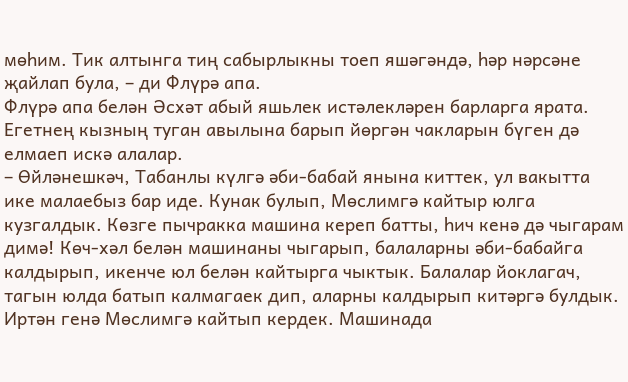мөһим. Тик алтынга тиң сабырлыкны тоеп яшәгәндә, һәр нәрсәне җайлап була, – ди Флүрә апа.
Флүрә апа белән Әсхәт абый яшьлек истәлекләрен барларга ярата. Егетнең кызның туган авылына барып йөргән чакларын бүген дә елмаеп искә алалар.
– Өйләнешкәч, Табанлы күлгә әби-бабай янына киттек, ул вакытта ике малаебыз бар иде. Кунак булып, Мөслимгә кайтыр юлга кузгалдык. Көзге пычракка машина кереп батты, һич кенә дә чыгарам димә! Көч-хәл белән машинаны чыгарып, балаларны әби-бабайга калдырып, икенче юл белән кайтырга чыктык. Балалар йоклагач, тагын юлда батып калмагаек дип, аларны калдырып китәргә булдык. Иртән генә Мөслимгә кайтып кердек. Машинада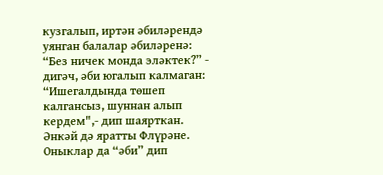кузгалып, иртән әбиләрендә уянган балалар әбиләренә: “Без ничек монда эләктек?” - дигәч, әби югалып калмаган: “Ишегалдында төшеп калгансыз, шуннан алып кердем",- дип шаярткан. Әнкәй дә яратты Флүрәне. Оныклар да “әби” дип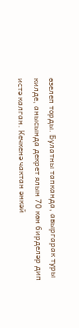өзелеп торды. Булатны тапканда, авыргарак туры килде, анысында декрет ялын 70 көн бирделәр дип истә калган. Кечкенә чактан әнкәй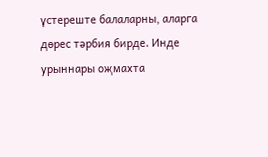үстереште балаларны, аларга дөрес тәрбия бирде. Инде урыннары оҗмахта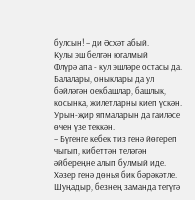булсын! – ди Әсхәт абый.
Кулы эш белгән югалмый
Флүрә апа - кул эшләре остасы да. Балалары, оныклары да ул бәйләгән оекбашлар, башлык, косынка, жилетларны киеп үскән. Урын-җир япмаларын да гаиләсе өчен үзе теккән.
– Бүгенге кебек тиз генә йөгереп чыгып, кибеттән теләгән әйбереңне алып булмый иде. Хәзер генә дөнья бик бәрәкәтле. Шуңадыр, безнең заманда тегүгә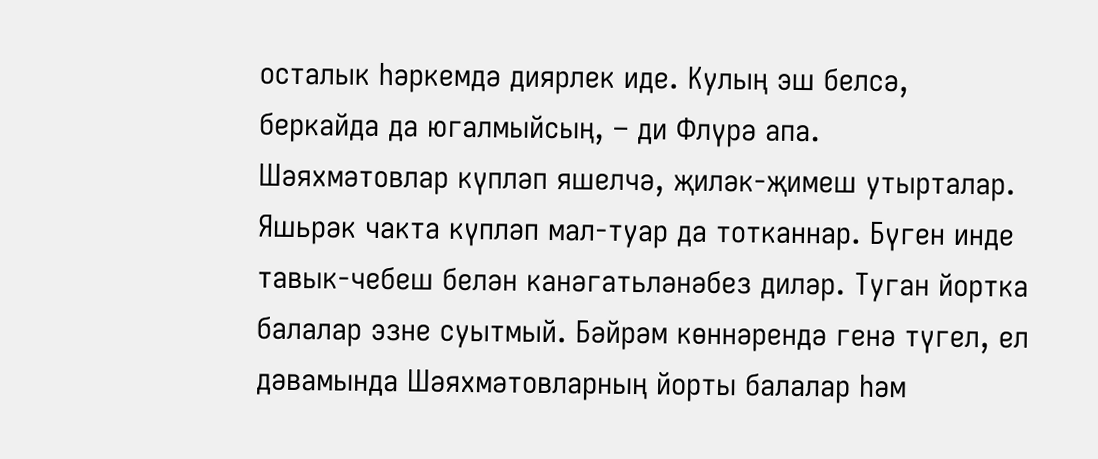осталык һәркемдә диярлек иде. Кулың эш белсә, беркайда да югалмыйсың, – ди Флүрә апа.
Шәяхмәтовлар күпләп яшелчә, җиләк-җимеш утырталар. Яшьрәк чакта күпләп мал-туар да тотканнар. Бүген инде тавык-чебеш белән канәгатьләнәбез диләр. Туган йортка балалар эзне суытмый. Бәйрәм көннәрендә генә түгел, ел дәвамында Шәяхмәтовларның йорты балалар һәм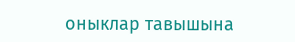оныклар тавышына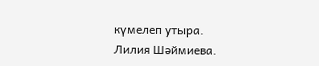күмелеп утыра.
Лилия Шәймиева.